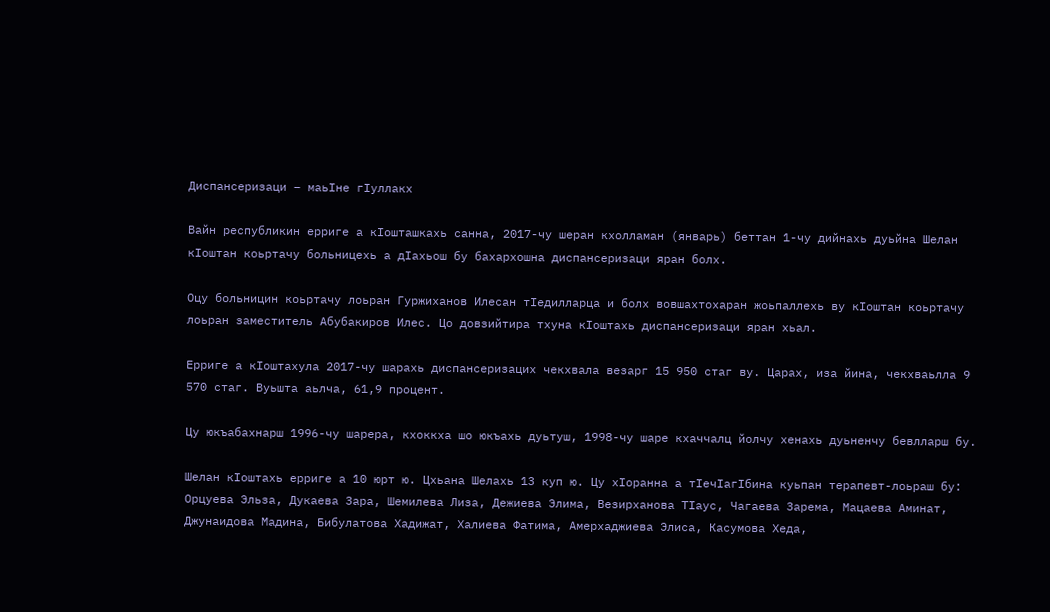Диспансеризаци – маьIне гIуллакх

Вайн республикин ерриге а кIошташкахь санна, 2017-чу шеран кхолламан (январь) беттан 1-чу дийнахь дуьйна Шелан кIоштан коьртачу больницехь а дIахьош бу бахархошна диспансеризаци яран болх.

Оцу больницин коьртачу лоьран Гуржиханов Илесан тIедилларца и болх вовшахтохаран жоьпаллехь ву кIоштан коьртачу лоьран заместитель Абубакиров Илес. Цо довзийтира тхуна кIоштахь диспансеризаци яран хьал.

Ерриге а кIоштахула 2017-чу шарахь диспансеризацих чекхвала везарг 15 950 стаг ву. Царах, иза йина, чекхваьлла 9 570 стаг. Вуьшта аьлча, 61,9 процент.

Цу юкъабахнарш 1996-чу шарера, кхоккха шо юкъахь дуьтуш, 1998-чу шаре кхаччалц йолчу хенахь дуьненчу бевлларш бу.

Шелан кIоштахь ерриге а 10 юрт ю. Цхьана Шелахь 13 куп ю. Цу хIоранна а тIечIагIбина куьпан терапевт-лоьраш бу: Орцуева Эльза, Дукаева Зара, Шемилева Лиза, Дежиева Элима, Везирханова ТIаус, Чагаева Зарема, Мацаева Аминат, Джунаидова Мадина, Бибулатова Хадижат, Халиева Фатима, Амерхаджиева Элиса, Касумова Хеда,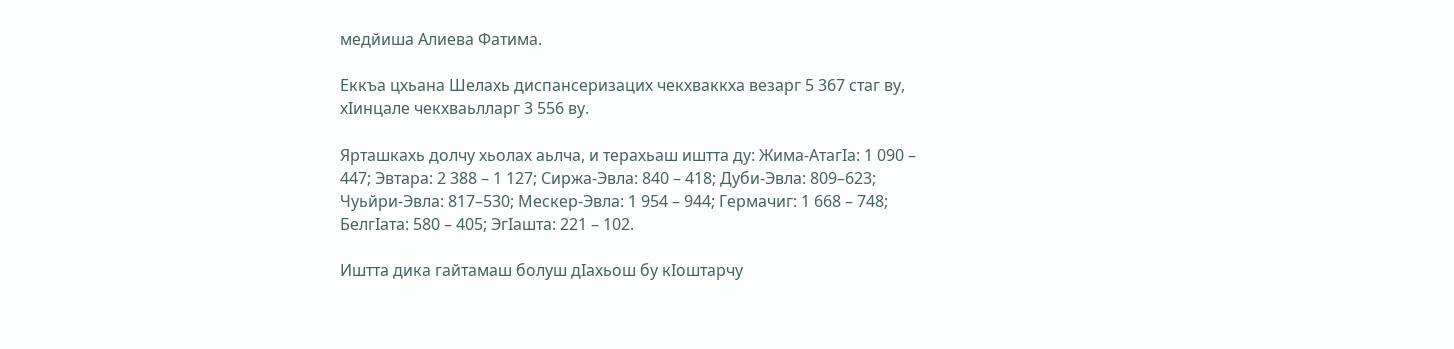медйиша Алиева Фатима.

Еккъа цхьана Шелахь диспансеризацих чекхваккха везарг 5 367 стаг ву, хIинцале чекхваьлларг 3 556 ву.

Ярташкахь долчу хьолах аьлча, и терахьаш иштта ду: Жима-АтагIа: 1 090 – 447; Эвтара: 2 388 – 1 127; Сиржа-Эвла: 840 – 418; Дуби-Эвла: 809–623; Чуьйри-Эвла: 817–530; Мескер-Эвла: 1 954 – 944; Гермачиг: 1 668 – 748; БелгIата: 580 – 405; ЭгIашта: 221 – 102.

Иштта дика гайтамаш болуш дIахьош бу кIоштарчу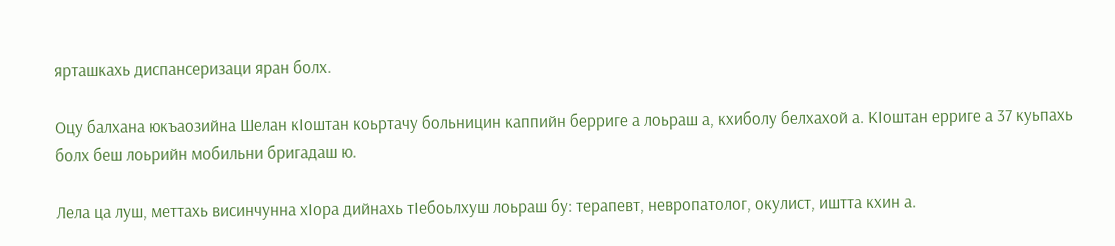ярташкахь диспансеризаци яран болх.

Оцу балхана юкъаозийна Шелан кIоштан коьртачу больницин каппийн берриге а лоьраш а, кхиболу белхахой а. КIоштан ерриге а 37 куьпахь болх беш лоьрийн мобильни бригадаш ю.

Лела ца луш, меттахь висинчунна хIора дийнахь тIебоьлхуш лоьраш бу: терапевт, невропатолог, окулист, иштта кхин а.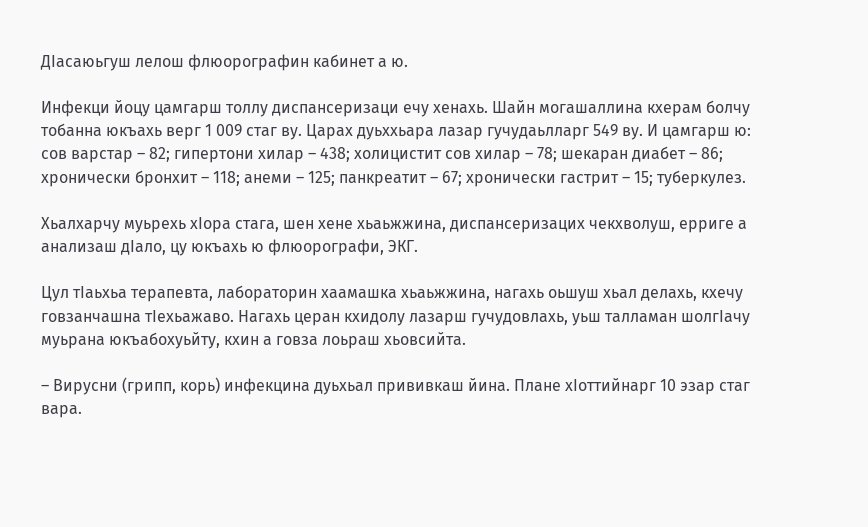ДIасаюьгуш лелош флюорографин кабинет а ю.

Инфекци йоцу цамгарш толлу диспансеризаци ечу хенахь. Шайн могашаллина кхерам болчу тобанна юкъахь верг 1 009 стаг ву. Царах дуьххьара лазар гучудаьлларг 549 ву. И цамгарш ю: сов варстар – 82; гипертони хилар – 438; холицистит сов хилар – 78; шекаран диабет – 86; хронически бронхит – 118; анеми – 125; панкреатит – 67; хронически гастрит – 15; туберкулез.

Хьалхарчу муьрехь хIора стага, шен хене хьаьжжина, диспансеризацих чекхволуш, ерриге а анализаш дIало, цу юкъахь ю флюорографи, ЭКГ.

Цул тIаьхьа терапевта, лабораторин хаамашка хьаьжжина, нагахь оьшуш хьал делахь, кхечу говзанчашна тIехьажаво. Нагахь церан кхидолу лазарш гучудовлахь, уьш талламан шолгIачу муьрана юкъабохуьйту, кхин а говза лоьраш хьовсийта.

– Вирусни (грипп, корь) инфекцина дуьхьал прививкаш йина. Плане хIоттийнарг 10 эзар стаг вара.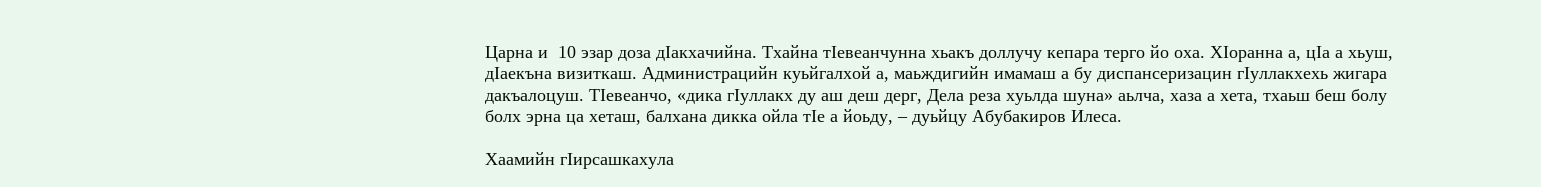Царна и  10 эзар доза дIакхачийна. Тхайна тIевеанчунна хьакъ доллучу кепара терго йо оха. ХIоранна а, цIа а хьуш, дIаекъна визиткаш. Администрацийн куьйгалхой а, маьждигийн имамаш а бу диспансеризацин гIуллакхехь жигара дакъалоцуш. ТIевеанчо, «дика гIуллакх ду аш деш дерг, Дела реза хуьлда шуна» аьлча, хаза а хета, тхаьш беш болу болх эрна ца хеташ, балхана дикка ойла тIе а йоьду, – дуьйцу Абубакиров Илеса.

Хаамийн гIирсашкахула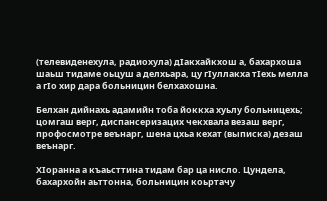(телевиденехула, радиохула) дIакхайкхош а, бахархоша шаьш тидаме оьцуш а делхьара, цу гIуллакха тIехь мелла а гIо хир дара больницин белхахошна.

Белхан дийнахь адамийн тоба йоккха хуьлу больницехь; цомгаш верг, диспансеризацих чекхвала везаш верг, профосмотре веънарг, шена цхьа кехат (выписка) дезаш веънарг.

ХIоранна а къаьсттина тидам бар ца нисло. Цундела, бахархойн аьттонна, больницин коьртачу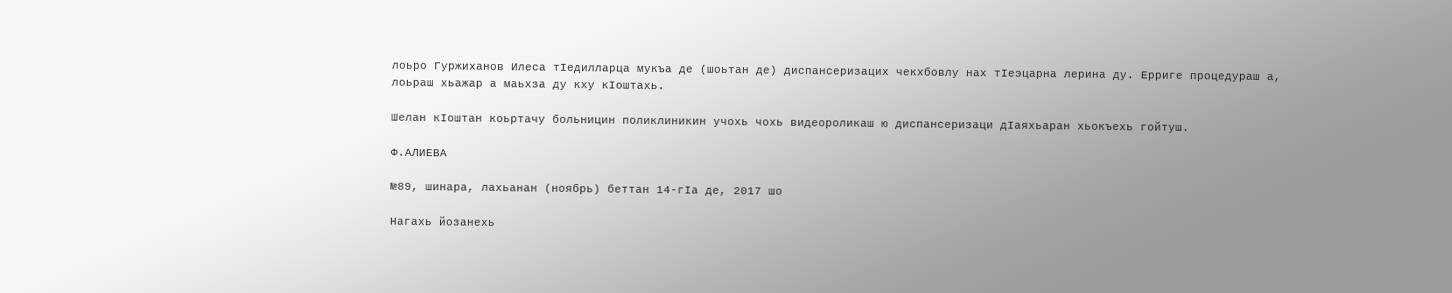лоьро Гуржиханов Илеса тIедилларца мукъа де (шоьтан де) диспансеризацих чекхбовлу нах тIеэцарна лерина ду. Ерриге процедураш а, лоьраш хьажар а маьхза ду кху кIоштахь.

Шелан кIоштан коьртачу больницин поликлиникин учохь чохь видеороликаш ю диспансеризаци дIаяхьаран хьокъехь гойтуш.

Ф.АЛИЕВА

№89, шинара, лахьанан (ноябрь) беттан 14-гIа де, 2017 шо

Нагахь йозанехь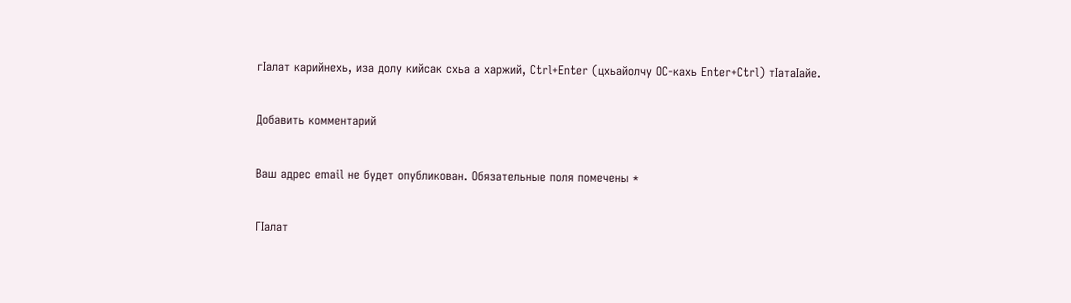гIалат карийнехь, иза долу кийсак схьа а харжий, Ctrl+Enter (цхьайолчу ОС-кахь Enter+Ctrl) тIатаIайе.

Добавить комментарий

Ваш адрес email не будет опубликован. Обязательные поля помечены *

ГIалат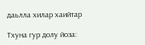даьлла хилар хаийтар

Тхуна гур долу йоза: